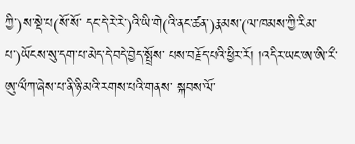ཀྱི་)ས་སྡེ་པ(སོ་སོ་ དང་དེ་རེ་རེ་)འི་ཡི་གེ(འི་ནང་ཚན་)རྣམས་(ལ་ཁམས་ཀྱི་རིམ་པ་)ཡོངས་སུ་དག་པ་མེད་དེ་བདེ་བྱེད་སྤྲོས་ པས་བརྗོད་པའི་ཕྱིར་རོ། །འདིར་ཡང་ཨ་ཨི་རྀ་ཨུ་ལྀཀ་ཞེས་པ་ནི་ཉི་མའི་རགས་པའི་གནས་ སྐབས་ལོ་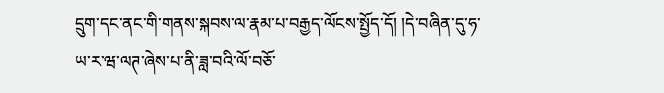དྲུག་དང་ནང་གི་གནས་སྐབས་ལ་རྣམ་པ་བརྒྱད་ལོངས་སྤྱོད་དོ། །དེ་བཞིན་དུ་ཧ་ ཡ་ར་ཝ་ལཊ་ཞེས་པ་ནི་ཟླ་བའི་ལོ་བཅོ་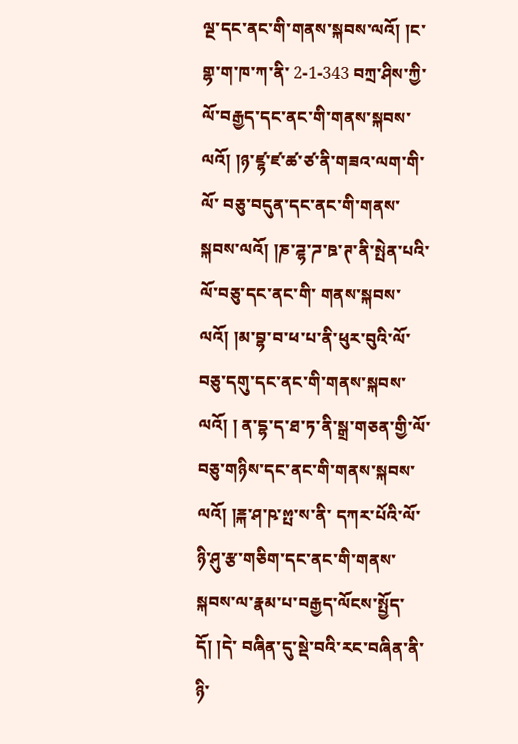ལྔ་དང་ནང་གི་གནས་སྐབས་ལའོ། །ང་གྷ་ག་ཁ་ཀ་ནི་ 2-1-343 བཀྲ་ཤིས་ཀྱི་ལོ་བརྒྱད་དང་ནང་གི་གནས་སྐབས་ལའོ། །ཉ་ཛྷ་ཛ་ཚ་ཙ་ནི་གཟའ་ལག་གི་ལོ་ བཅུ་བདུན་དང་ནང་གི་གནས་སྐབས་ལའོ། །ཎ་ཌྷ་ཌ་ཋ་ཊ་ནི་སྤེན་པའི་ལོ་བཅུ་དང་ནང་གི་ གནས་སྐབས་ལའོ། །མ་བྷ་བ་ཕ་པ་ནི་ཕུར་བུའི་ལོ་བཅུ་དགུ་དང་ནང་གི་གནས་སྐབས་ལའོ། ། ན་དྷ་ད་ཐ་ཏ་ནི་སྒྲ་གཅན་གྱི་ལོ་བཅུ་གཉིས་དང་ནང་གི་གནས་སྐབས་ལའོ། །ྈྐ་ཤ་ཥ་ྉྤ་ས་ནི་ དཀར་པོའི་ལོ་ཉི་ཤུ་རྩ་གཅིག་དང་ནང་གི་གནས་སྐབས་ལ་རྣམ་པ་བརྒྱད་ལོངས་སྤྱོད་དོ། །དེ་ བཞིན་དུ་སྡེ་བའི་རང་བཞིན་ནི་ཉི་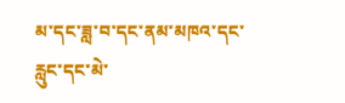མ་དང་ཟླ་བ་དང་ནམ་མཁའ་དང་རླུང་དང་མེ་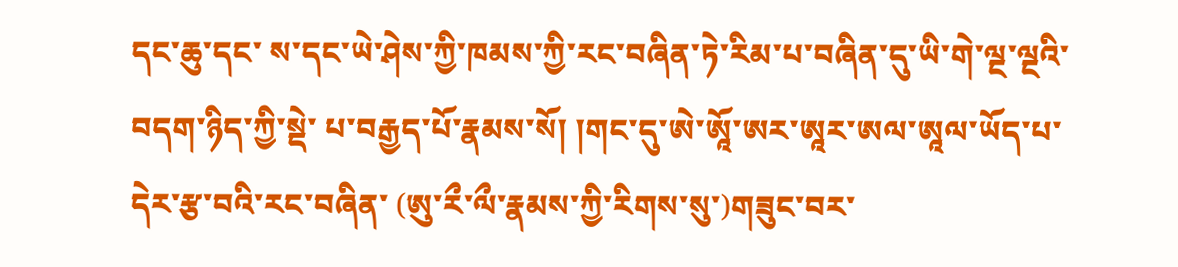དང་ཆུ་དང་ ས་དང་ཡེ་ཤེས་ཀྱི་ཁམས་ཀྱི་རང་བཞིན་ཏེ་རིམ་པ་བཞིན་དུ་ཡི་གེ་ལྔ་ལྔའི་བདག་ཉིད་ཀྱི་སྡེ་ པ་བརྒྱད་པོ་རྣམས་སོ། །གང་དུ་ཨེ་ཨཱོ་ཨར་ཨཱར་ཨལ་ཨཱལ་ཡོད་པ་དེར་རྩ་བའི་རང་བཞིན་ (ཨུ་རྀ་ལྀ་རྣམས་ཀྱི་རིགས་སུ་)གཟུང་བར་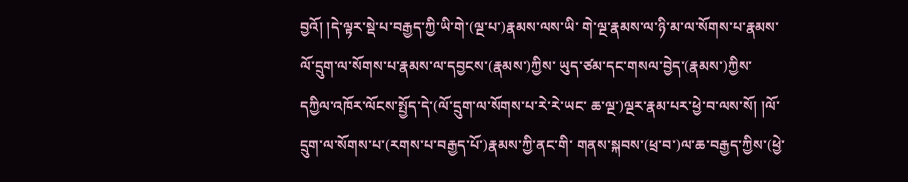བྱའོ། །དེ་ལྟར་སྡེ་པ་བརྒྱད་ཀྱི་ཡི་གེ་(ལྔ་པ་)རྣམས་ལས་ཡི་ གེ་ལྔ་རྣམས་ལ་ཉི་མ་ལ་སོགས་པ་རྣམས་ལོ་དྲུག་ལ་སོགས་པ་རྣམས་ལ་དབྱངས་(རྣམས་)ཀྱིས་ ཡུད་ཙམ་དང་གསལ་བྱེད་(རྣམས་)ཀྱིས་དཀྱིལ་འཁོར་ལོངས་སྤྱོད་དེ་(ལོ་དྲུག་ལ་སོགས་པ་རེ་རེ་ཡང་ ཆ་ལྔ་)ལྔར་རྣམ་པར་ཕྱེ་བ་ལས་སོ། །ལོ་དྲུག་ལ་སོགས་པ་(རགས་པ་བརྒྱད་པོ་)རྣམས་ཀྱི་ནང་གི་ གནས་སྐབས་(ཕྲ་བ་)ལ་ཆ་བརྒྱད་ཀྱིས་(ཕྱེ་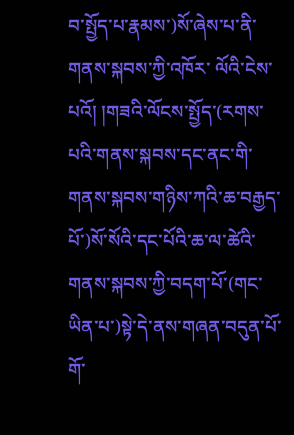བ་སྤྱོད་པ་རྣམས་)སོ་ཞེས་པ་ནི་གནས་སྐབས་ཀྱི་འཁོར་ ལོའི་ངེས་པའོ། །གཟའི་ལོངས་སྤྱོད་(རགས་པའི་གནས་སྐབས་དང་ནང་གི་གནས་སྐབས་གཉིས་ཀའི་ཆ་བརྒྱད་པོ་)སོ་སོའི་དང་པོའི་ཆ་ལ་ཚེའི་གནས་སྐབས་ཀྱི་བདག་པོ་(གང་ཡིན་པ་)སྟེ་དེ་ནས་གཞན་བདུན་པོ་ གོ་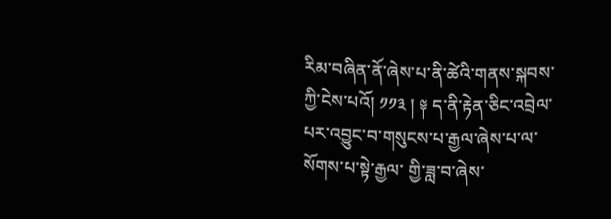རིམ་བཞིན་ནོ་ཞེས་པ་ནི་ཚེའི་གནས་སྐབས་ཀྱི་ངེས་པའོ། ༡༡༣ ། ༈ ད་ནི་རྟེན་ཅིང་འབྲེལ་པར་འབྱུང་བ་གསུངས་པ་རྒྱལ་ཞེས་པ་ལ་སོགས་པ་སྟེ་རྒྱལ་ གྱི་ཟླ་བ་ཞེས་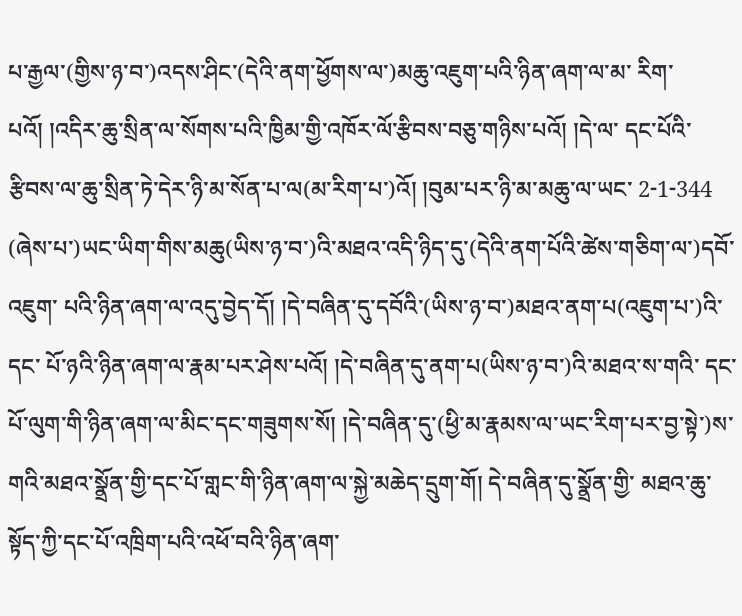པ་རྒྱལ་(གྱིས་ཉ་བ་)འདས་ཤིང་(དེའི་ནག་ཕྱོགས་ལ་)མཆུ་འཇུག་པའི་ཉིན་ཞག་ལ་མ་ རིག་པའོ། །འདིར་ཆུ་སྲིན་ལ་སོགས་པའི་ཁྱིམ་གྱི་འཁོར་ལོ་རྩིབས་བཅུ་གཉིས་པའོ། །དེ་ལ་ དང་པོའི་རྩིབས་ལ་ཆུ་སྲིན་ཏེ་དེར་ཉི་མ་སོན་པ་ལ(མ་རིག་པ་)འོ། །བུམ་པར་ཉི་མ་མཆུ་ལ་ཡང་ 2-1-344 (ཞེས་པ་)ཡང་ཡིག་གིས་མཆུ(ཡིས་ཉ་བ་)འི་མཐའ་འདི་ཉིད་དུ་(དེའི་ནག་པོའི་ཚེས་གཅིག་ལ་)དབོ་འཇུག་ པའི་ཉིན་ཞག་ལ་འདུ་བྱེད་དོ། །དེ་བཞིན་དུ་དབོའི་(ཡིས་ཉ་བ་)མཐའ་ནག་པ(འཇུག་པ་)འི་དང་ པོ་ཉའི་ཉིན་ཞག་ལ་རྣམ་པར་ཤེས་པའོ། །དེ་བཞིན་དུ་ནག་པ(ཡིས་ཉ་བ་)འི་མཐའ་ས་གའི་ དང་པོ་ལུག་གི་ཉིན་ཞག་ལ་མིང་དང་གཟུགས་སོ། །དེ་བཞིན་དུ་(ཕྱི་མ་རྣམས་ལ་ཡང་རིག་པར་བྱ་སྟེ་)ས་གའི་མཐའ་སྣྲོན་གྱི་དང་པོ་གླང་གི་ཉིན་ཞག་ལ་སྐྱེ་མཆེད་དྲུག་གོ། དེ་བཞིན་དུ་སྣྲོན་གྱི་ མཐའ་ཆུ་སྟོད་ཀྱི་དང་པོ་འཁྲིག་པའི་འཕོ་བའི་ཉིན་ཞག་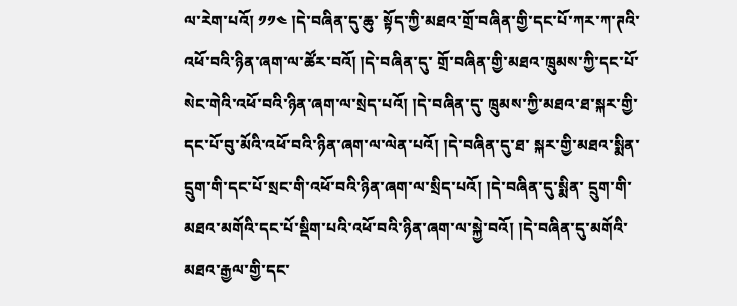ལ་རེག་པའོ། ༡༡༤ །དེ་བཞིན་དུ་ཆུ་ སྟོད་ཀྱི་མཐའ་གྲོ་བཞིན་གྱི་དང་པོ་ཀར་ཀ་ཊའི་འཕོ་བའི་ཉིན་ཞག་ལ་ཚོར་བའོ། །དེ་བཞིན་དུ་ གྲོ་བཞིན་གྱི་མཐའ་ཁྲུམས་ཀྱི་དང་པོ་སེང་གེའི་འཕོ་བའི་ཉིན་ཞག་ལ་སྲེད་པའོ། །དེ་བཞིན་དུ་ ཁྲུམས་ཀྱི་མཐའ་ཐ་སྐར་གྱི་དང་པོ་བུ་མོའི་འཕོ་བའི་ཉིན་ཞག་ལ་ལེན་པའོ། །དེ་བཞིན་དུ་ཐ་ སྐར་གྱི་མཐའ་སྨིན་དྲུག་གི་དང་པོ་སྲང་གི་འཕོ་བའི་ཉིན་ཞག་ལ་སྲིད་པའོ། །དེ་བཞིན་དུ་སྨིན་ དྲུག་གི་མཐའ་མགོའི་དང་པོ་སྡིག་པའི་འཕོ་བའི་ཉིན་ཞག་ལ་སྐྱེ་བའོ། །དེ་བཞིན་དུ་མགོའི་ མཐའ་རྒྱལ་གྱི་དང་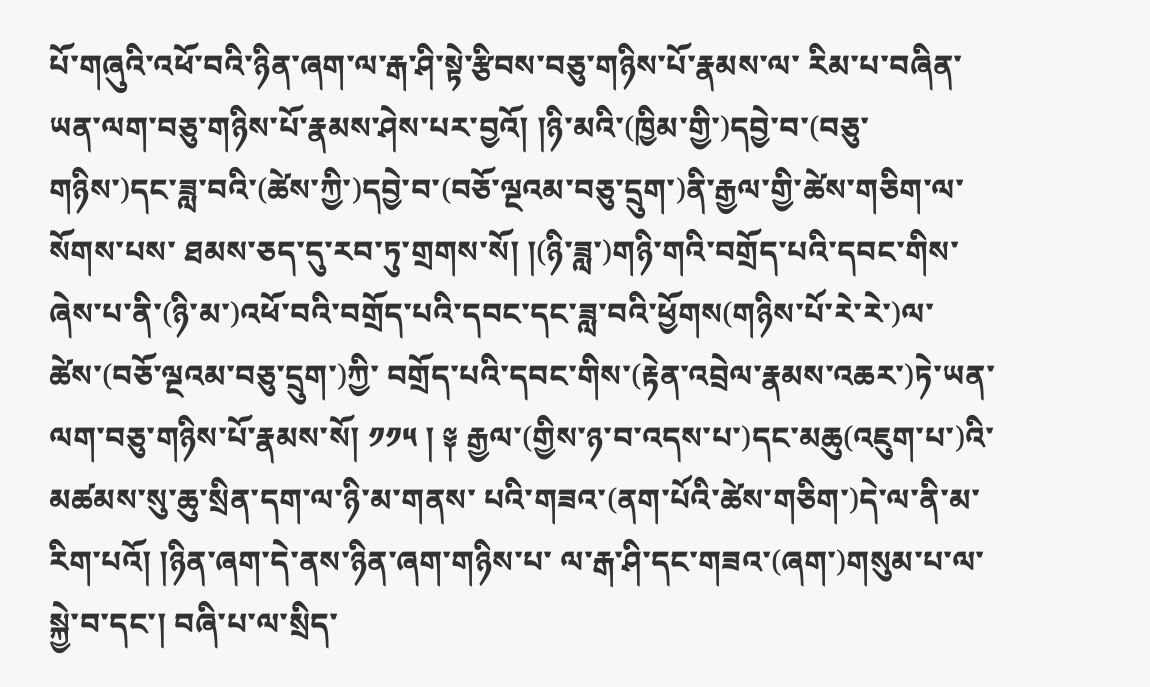པོ་གཞུའི་འཕོ་བའི་ཉིན་ཞག་ལ་རྒ་ཤི་སྟེ་རྩིབས་བཅུ་གཉིས་པོ་རྣམས་ལ་ རིམ་པ་བཞིན་ཡན་ལག་བཅུ་གཉིས་པོ་རྣམས་ཤེས་པར་བྱའོ། །ཉི་མའི་(ཁྱིམ་གྱི་)དབྱེ་བ་(བཅུ་ གཉིས་)དང་ཟླ་བའི་(ཚེས་ཀྱི་)དབྱེ་བ་(བཅོ་ལྔའམ་བཅུ་དྲུག་)ནི་རྒྱལ་གྱི་ཚེས་གཅིག་ལ་སོགས་པས་ ཐམས་ཅད་དུ་རབ་ཏུ་གྲགས་སོ། །(ཉི་ཟླ་)གཉི་གའི་བགྲོད་པའི་དབང་གིས་ཞེས་པ་ནི་(ཉི་མ་)འཕོ་བའི་བགྲོད་པའི་དབང་དང་ཟླ་བའི་ཕྱོགས(གཉིས་པོ་རེ་རེ་)ལ་ཚེས་(བཅོ་ལྔའམ་བཅུ་དྲུག་)ཀྱི་ བགྲོད་པའི་དབང་གིས་(རྟེན་འབྲེལ་རྣམས་འཆར་)ཏེ་ཡན་ལག་བཅུ་གཉིས་པོ་རྣམས་སོ། ༡༡༥ ། ༈ རྒྱལ་(གྱིས་ཉ་བ་འདས་པ་)དང་མཆུ(འཇུག་པ་)འི་མཚམས་སུ་ཆུ་སྲིན་དག་ལ་ཉི་མ་གནས་ པའི་གཟའ་(ནག་པོའི་ཚེས་གཅིག་)དེ་ལ་ནི་མ་རིག་པའོ། །ཉིན་ཞག་དེ་ནས་ཉིན་ཞག་གཉིས་པ་ ལ་རྒ་ཤི་དང་གཟའ་(ཞག་)གསུམ་པ་ལ་སྐྱེ་བ་དང་། བཞི་པ་ལ་སྲིད་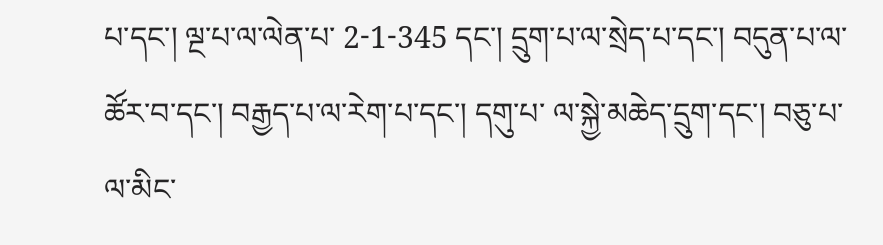པ་དང་། ལྔ་པ་ལ་ལེན་པ་ 2-1-345 དང་། དྲུག་པ་ལ་སྲེད་པ་དང་། བདུན་པ་ལ་ཚོར་བ་དང་། བརྒྱད་པ་ལ་རེག་པ་དང་། དགུ་པ་ ལ་སྐྱེ་མཆེད་དྲུག་དང་། བཅུ་པ་ལ་མིང་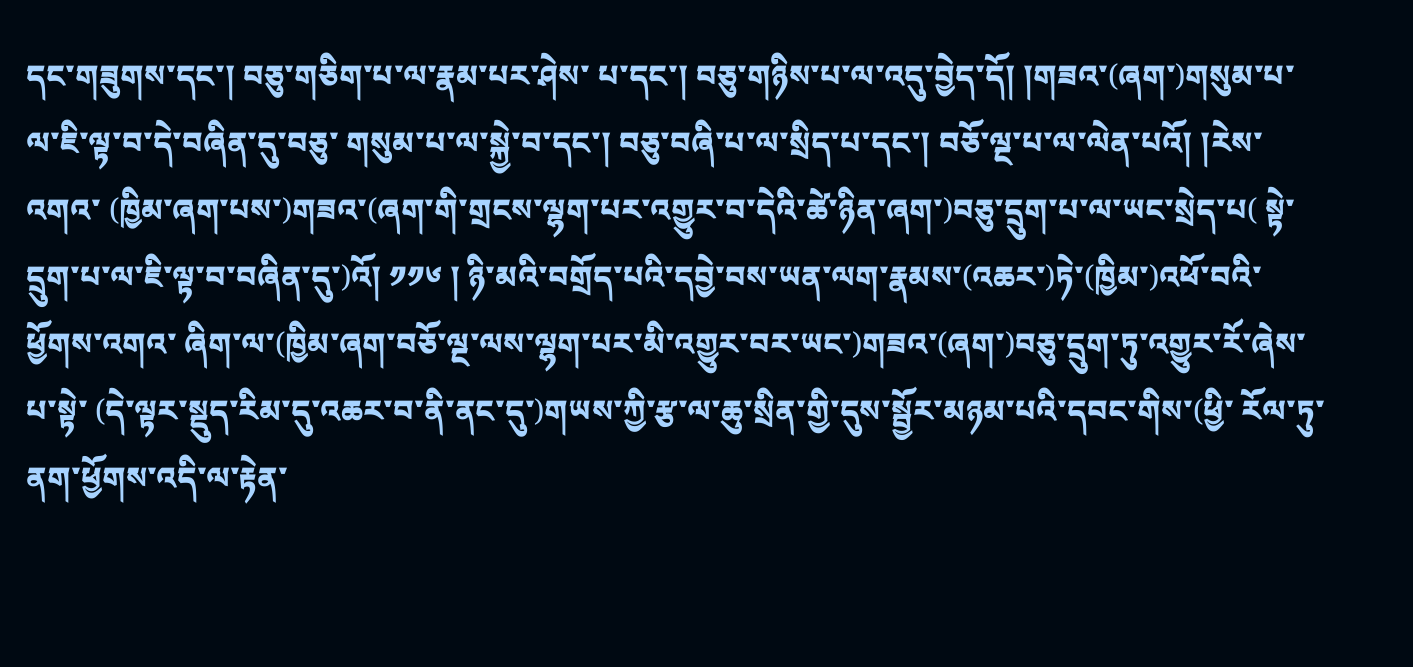དང་གཟུགས་དང་། བཅུ་གཅིག་པ་ལ་རྣམ་པར་ཤེས་ པ་དང་། བཅུ་གཉིས་པ་ལ་འདུ་བྱེད་དོ། །གཟའ་(ཞག་)གསུམ་པ་ལ་ཇི་ལྟ་བ་དེ་བཞིན་དུ་བཅུ་ གསུམ་པ་ལ་སྐྱེ་བ་དང་། བཅུ་བཞི་པ་ལ་སྲིད་པ་དང་། བཅོ་ལྔ་པ་ལ་ལེན་པའོ། །རེས་འགའ་ (ཁྱིམ་ཞག་པས་)གཟའ་(ཞག་གི་གྲངས་ལྷག་པར་འགྱུར་བ་དེའི་ཚེ་ཉིན་ཞག་)བཅུ་དྲུག་པ་ལ་ཡང་སྲེད་པ( སྟེ་ དྲུག་པ་ལ་ཇི་ལྟ་བ་བཞིན་དུ་)འོ། ༡༡༦ ། ཉི་མའི་བགྲོད་པའི་དབྱེ་བས་ཡན་ལག་རྣམས་(འཆར་)ཏེ་(ཁྱིམ་)འཕོ་བའི་ཕྱོགས་འགའ་ ཞིག་ལ་(ཁྱིམ་ཞག་བཅོ་ལྔ་ལས་ལྷག་པར་མི་འགྱུར་བར་ཡང་)གཟའ་(ཞག་)བཅུ་དྲུག་ཏུ་འགྱུར་རོ་ཞེས་པ་སྟེ་ (དེ་ལྟར་སྡུད་རིམ་དུ་འཆར་བ་ནི་ནང་དུ་)གཡས་ཀྱི་རྩ་ལ་ཆུ་སྲིན་གྱི་དུས་སྦྱོར་མཉམ་པའི་དབང་གིས་(ཕྱི་ རོལ་ཏུ་ནག་ཕྱོགས་འདི་ལ་རྟེན་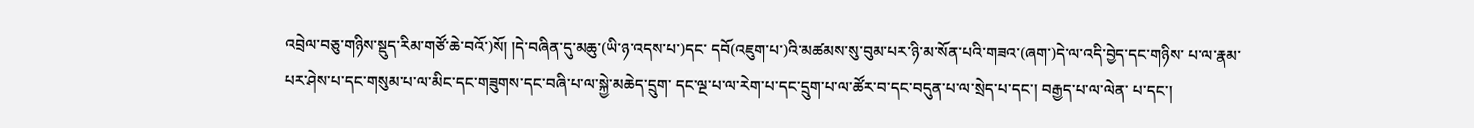འབྲེལ་བཅུ་གཉིས་སྡུད་རིམ་གཙོ་ཆེ་བའོ་)སོ། །དེ་བཞིན་དུ་མཆུ་(ཡི་ཉ་འདས་པ་)དང་ དབོ(འཇུག་པ་)འི་མཚམས་སུ་བུམ་པར་ཉི་མ་སོན་པའི་གཟའ་(ཞག་)དེ་ལ་འདི་བྱེད་དང་གཉིས་ པ་ལ་རྣམ་པར་ཤེས་པ་དང་གསུམ་པ་ལ་མིང་དང་གཟུགས་དང་བཞི་པ་ལ་སྐྱེ་མཆེད་དྲུག་ དང་ལྔ་པ་ལ་རེག་པ་དང་དྲུག་པ་ལ་ཚོར་བ་དང་བདུན་པ་ལ་སྲེད་པ་དང་། བརྒྱད་པ་ལ་ལེན་ པ་དང་།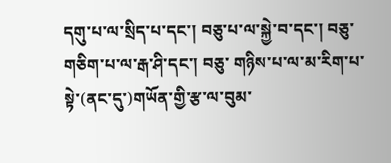དགུ་པ་ལ་སྲིད་པ་དང་། བཅུ་པ་ལ་སྐྱེ་བ་དང་། བཅུ་གཅིག་པ་ལ་རྒ་ཤི་དང་། བཅུ་ གཉིས་པ་ལ་མ་རིག་པ་སྟེ་(ནང་དུ་)གཡོན་གྱི་རྩ་ལ་བུམ་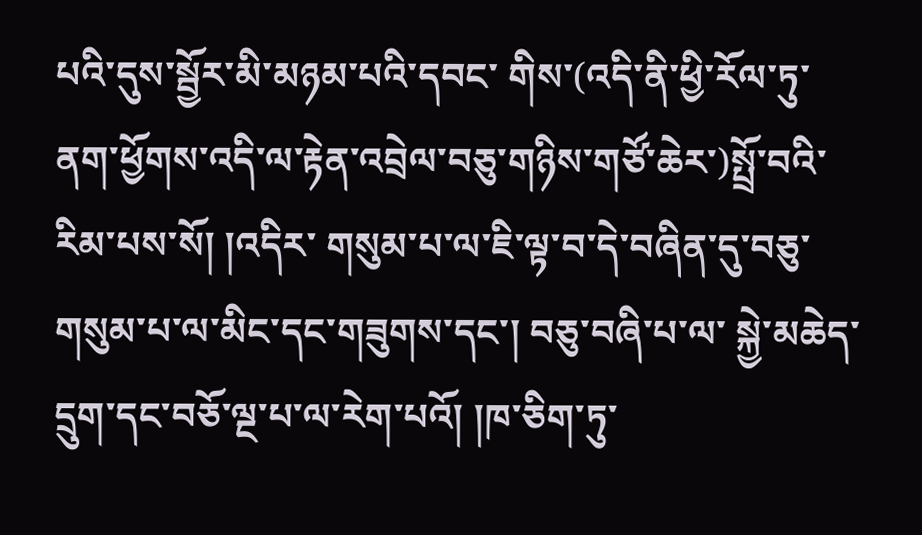པའི་དུས་སྦྱོར་མི་མཉམ་པའི་དབང་ གིས་(འདི་ནི་ཕྱི་རོལ་ཏུ་ནག་ཕྱོགས་འདི་ལ་རྟེན་འབྲེལ་བཅུ་གཉིས་གཙོ་ཆེར་)སྤྲོ་བའི་རིམ་པས་སོ། །འདིར་ གསུམ་པ་ལ་ཇི་ལྟ་བ་དེ་བཞིན་དུ་བཅུ་གསུམ་པ་ལ་མིང་དང་གཟུགས་དང་། བཅུ་བཞི་པ་ལ་ སྐྱེ་མཆེད་དྲུག་དང་བཅོ་ལྔ་པ་ལ་རེག་པའོ། །ཁ་ཅིག་ཏུ་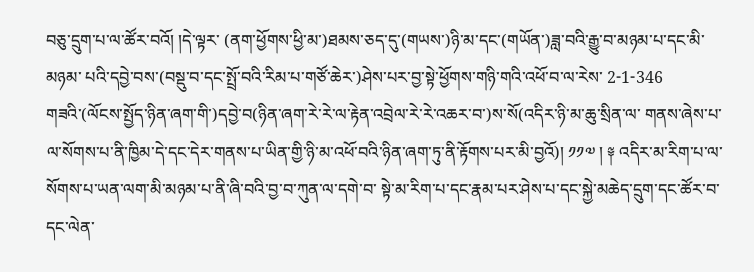བཅུ་དྲུག་པ་ལ་ཚོར་བའོ། །དེ་ལྟར་ (ནག་ཕྱོགས་ཕྱི་མ་)ཐམས་ཅད་དུ་(གཡས་)ཉི་མ་དང་(གཡོན་)ཟླ་བའི་རྒྱུ་བ་མཉམ་པ་དང་མི་མཉམ་ པའི་དབྱེ་བས་(བསྡུ་བ་དང་སྤྲོ་བའི་རིམ་པ་གཙོ་ཆེར་)ཤེས་པར་བྱ་སྟེ་ཕྱོགས་གཉི་གའི་འཕོ་བ་ལ་རེས་ 2-1-346 གཟའི་(ལོངས་སྤྱོད་ཉིན་ཞག་གི་)དབྱེ་བ(ཉིན་ཞག་རེ་རེ་ལ་རྟེན་འབྲེལ་རེ་རེ་འཆར་བ་)ས་སོ(འདིར་ཉི་མ་ཆུ་སྲིན་ལ་ གནས་ཞེས་པ་ལ་སོགས་པ་ནི་ཁྱིམ་དེ་དང་དེར་གནས་པ་ཡིན་གྱི་ཉི་མ་འཕོ་བའི་ཉིན་ཞག་ཏུ་ནི་རྟོགས་པར་མི་བྱའོ)། ༡༡༧ ། ༈ འདིར་མ་རིག་པ་ལ་སོགས་པ་ཡན་ལག་མི་མཉམ་པ་ནི་ཞི་བའི་བྱ་བ་ཀུན་ལ་དགེ་བ་ སྟེ་མ་རིག་པ་དང་རྣམ་པར་ཤེས་པ་དང་སྐྱེ་མཆེད་དྲུག་དང་ཚོར་བ་དང་ལེན་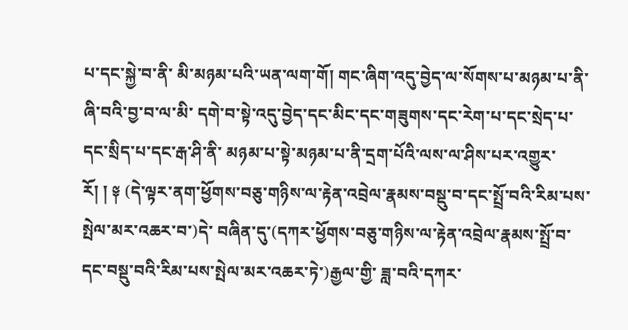པ་དང་སྐྱེ་བ་ནི་ མི་མཉམ་པའི་ཡན་ལག་གོ། གང་ཞིག་འདུ་བྱེད་ལ་སོགས་པ་མཉམ་པ་ནི་ཞི་བའི་བྱ་བ་ལ་མི་ དགེ་བ་སྟེ་འདུ་བྱེད་དང་མིང་དང་གཟུགས་དང་རེག་པ་དང་སྲེད་པ་དང་སྲིད་པ་དང་རྒ་ཤི་ནི་ མཉམ་པ་སྟེ་མཉམ་པ་ནི་དྲག་པོའི་ལས་ལ་ཤིས་པར་འགྱུར་རོ། ། ༈ (དེ་ལྟར་ནག་ཕྱོགས་བཅུ་གཉིས་ལ་རྟེན་འབྲེལ་རྣམས་བསྡུ་བ་དང་སྤྲོ་བའི་རིམ་པས་སྤེལ་མར་འཆར་བ་)དེ་ བཞིན་དུ་(དཀར་ཕྱོགས་བཅུ་གཉིས་ལ་རྟེན་འབྲེལ་རྣམས་སྤྲོ་བ་དང་བསྡུ་བའི་རིམ་པས་སྤེལ་མར་འཆར་ཏེ་)རྒྱལ་གྱི་ ཟླ་བའི་དཀར་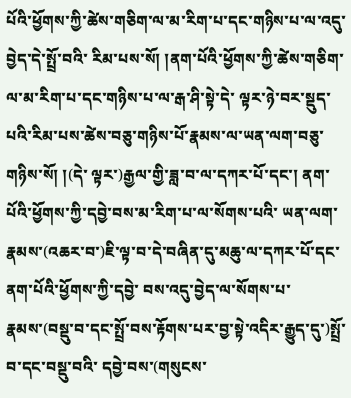པོའི་ཕྱོགས་ཀྱི་ཚེས་གཅིག་ལ་མ་རིག་པ་དང་གཉིས་པ་ལ་འདུ་བྱེད་དེ་སྤྲོ་བའི་ རིམ་པས་སོ། །ནག་པོའི་ཕྱོགས་ཀྱི་ཚེས་གཅིག་ལ་མ་རིག་པ་དང་གཉིས་པ་ལ་རྒ་ཤི་སྟེ་དེ་ ལྟར་ཉེ་བར་སྡུད་པའི་རིམ་པས་ཚེས་བཅུ་གཉིས་པོ་རྣམས་ལ་ཡན་ལག་བཅུ་གཉིས་སོ། །(དེ་ ལྟར་)རྒྱལ་གྱི་ཟླ་བ་ལ་དཀར་པོ་དང་། ནག་པོའི་ཕྱོགས་ཀྱི་དབྱེ་བས་མ་རིག་པ་ལ་སོགས་པའི་ ཡན་ལག་རྣམས་(འཆར་བ་)ཇི་ལྟ་བ་དེ་བཞིན་དུ་མཆུ་ལ་དཀར་པོ་དང་ནག་པོའི་ཕྱོགས་ཀྱི་དབྱེ་ བས་འདུ་བྱེད་ལ་སོགས་པ་རྣམས་(བསྡུ་བ་དང་སྤྲོ་བས་རྟོགས་པར་བྱ་སྟེ་འདིར་རྒྱུད་དུ་)སྤྲོ་བ་དང་བསྡུ་བའི་ དབྱེ་བས་(གསུངས་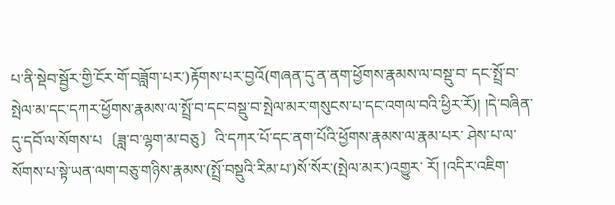པ་ནི་སྡེབ་སྦྱོར་གྱི་ངོར་གོ་བཟློག་པར་)རྟོགས་པར་བྱའོ(གཞན་དུ་ན་ནག་ཕྱོགས་རྣམས་ལ་བསྡུ་བ་ དང་སྤྲོ་བ་སྤེལ་མ་དང་དཀར་ཕྱོགས་རྣམས་ལ་སྤྲོ་བ་དང་བསྡུ་བ་སྤེལ་མར་གསུངས་པ་དང་འགལ་བའི་ཕྱིར་རོ)། །དེ་བཞིན་ དུ་དབོ་ལ་སོགས་པ〔ཟླ་བ་ལྷག་མ་བཅུ〕འི་དཀར་པོ་དང་ནག་པོའི་ཕྱོགས་རྣམས་ལ་རྣམ་པར་ ཤེས་པ་ལ་སོགས་པ་སྟེ་ཡན་ལག་བཅུ་གཉིས་རྣམས་(སྤྲོ་བསྡུའི་རིམ་པ་)སོ་སོར་(སྤེལ་མར་)འགྱུར་ རོ། །འདིར་འཇིག་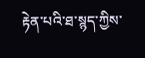རྟེན་པའི་ཐ་སྙད་ཀྱིས་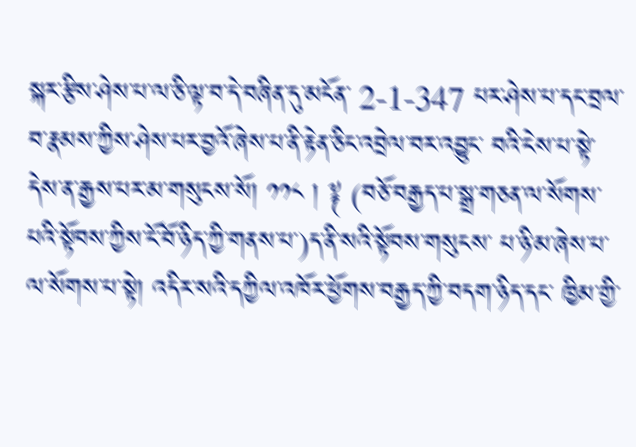སྐར་རྩིས་ཤེས་པ་ལ་ཅི་ལྟ་བ་དེ་བཞིན་དུ་མངོན་ 2-1-347 པར་ཤེས་པ་དང་བྲལ་བ་རྣམས་ཀྱིས་ཤེས་པར་བྱའོ་ཞེས་པ་ནི་རྟེན་ཅིང་འབྲེལ་བར་འབྱུང་ བའི་ངེས་པ་སྟེ་དེས་ན་རྒྱས་པར་མ་གསུངས་སོ། ༡༡༨ ། ༈ (བཅོ་བརྒྱད་པ་སྒྲ་གཅན་ལ་སོགས་པའི་སྟོབས་ཀྱིས་ངོ་བོ་ཉིད་ཀྱི་གནས་པ་)ད་ནི་སའི་སྟོབས་གསུངས་ པ་ཉི་མ་ཞེས་པ་ལ་སོགས་པ་སྟེ། འདིར་སའི་དཀྱིལ་འཁོར་ཕྱོགས་བརྒྱད་ཀྱི་བདག་ཉིད་དང་ ཁྱིམ་གྱི་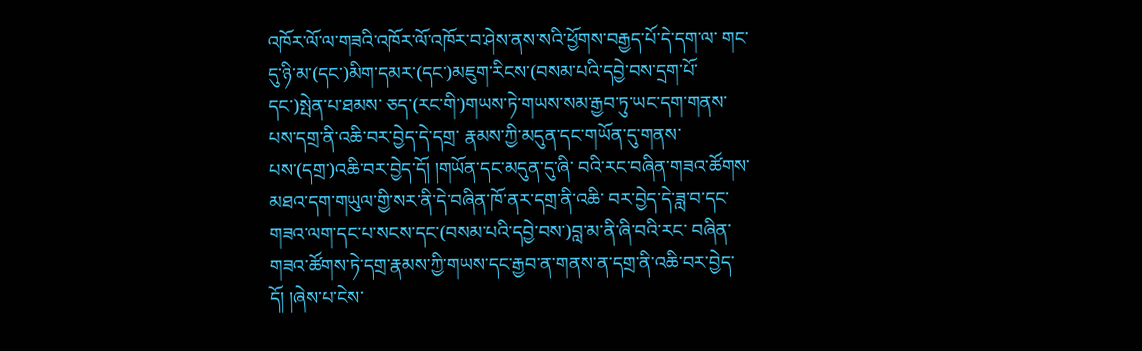འཁོར་ལོ་ལ་གཟའི་འཁོར་ལོ་འཁོར་བ་ཤེས་ནས་སའི་ཕྱོགས་བརྒྱད་པོ་དེ་དག་ལ་ གང་དུ་ཉི་མ་(དང་)མིག་དམར་(དང་)མཇུག་རིངས་(བསམ་པའི་དབྱེ་བས་དྲག་པོ་དང་)སྤེན་པ་ཐམས་ ཅད་(རང་གི་)གཡས་ཏེ་གཡས་སམ་རྒྱབ་ཏུ་ཡང་དག་གནས་པས་དགྲ་ནི་འཆི་བར་བྱེད་དེ་དགྲ་ རྣམས་ཀྱི་མདུན་དང་གཡོན་དུ་གནས་པས་(དགྲ་)འཆི་བར་བྱེད་དོ། །གཡོན་དང་མདུན་དུ་ཞི་ བའི་རང་བཞིན་གཟའ་ཚོགས་མཐའ་དག་གཡུལ་གྱི་སར་ནི་དེ་བཞིན་ཁོ་ནར་དགྲ་ནི་འཆི་ བར་བྱེད་དེ་ཟླ་བ་དང་གཟའ་ལག་དང་པ་སངས་དང་(བསམ་པའི་དབྱེ་བས་)བླ་མ་ནི་ཞི་བའི་རང་ བཞིན་གཟའ་ཚོགས་ཏེ་དགྲ་རྣམས་ཀྱི་གཡས་དང་རྒྱབ་ན་གནས་ན་དགྲ་ནི་འཆི་བར་བྱེད་ དོ། །ཞེས་པ་ངེས་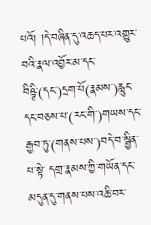པའོ། །དེ་བཞིན་དུ་འཆད་པར་འགྱུར་བའི་རྣལ་འབྱོར་མ་དང་བིཥྚི་(དང་)དྲག་པོ(རྣམས་)རླུང་དང་བཅས་པ་(རང་གི་)གཡས་དང་རྒྱབ་ཏུ་(གནས་པས་)བདེ་བ་སྦྱིན་པ་སྟེ་ དགྲ་རྣམས་ཀྱི་གཡོན་དང་མདུན་དུ་གནས་པས་འཆི་བར་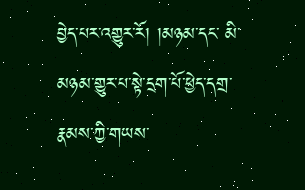བྱེད་པར་འགྱུར་རོ། །མཉམ་དང་ མི་མཉམ་གྱུར་པ་སྟེ་དྲག་པོ་ཕྱེད་དགྲ་རྣམས་ཀྱི་གཡས་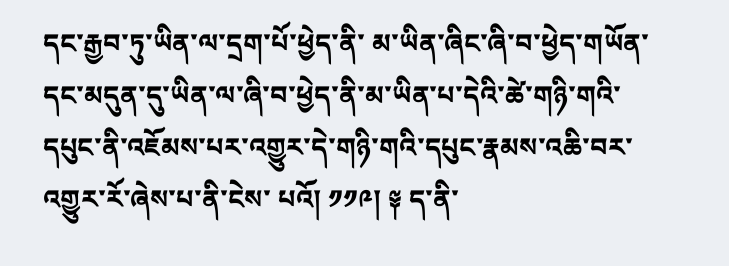དང་རྒྱབ་ཏུ་ཡིན་ལ་དྲག་པོ་ཕྱེད་ནི་ མ་ཡིན་ཞིང་ཞི་བ་ཕྱེད་གཡོན་དང་མདུན་དུ་ཡིན་ལ་ཞི་བ་ཕྱེད་ནི་མ་ཡིན་པ་དེའི་ཚེ་གཉི་གའི་ དཔུང་ནི་འཇོམས་པར་འགྱུར་དེ་གཉི་གའི་དཔུང་རྣམས་འཆི་བར་འགྱུར་རོ་ཞེས་པ་ནི་ངེས་ པའོ། ༡༡༩། ༈ ད་ནི་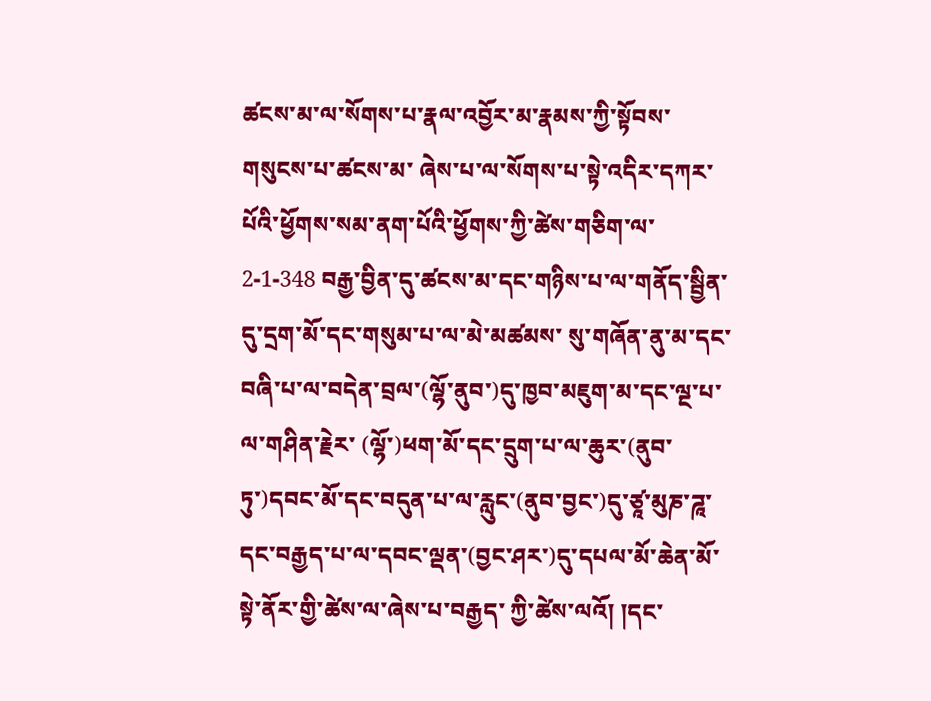ཚངས་མ་ལ་སོགས་པ་རྣལ་འབྱོར་མ་རྣམས་ཀྱི་སྟོབས་གསུངས་པ་ཚངས་མ་ ཞེས་པ་ལ་སོགས་པ་སྟེ་འདིར་དཀར་པོའི་ཕྱོགས་སམ་ནག་པོའི་ཕྱོགས་ཀྱི་ཚེས་གཅིག་ལ་ 2-1-348 བརྒྱ་བྱིན་དུ་ཚངས་མ་དང་གཉིས་པ་ལ་གནོད་སྦྱིན་དུ་དྲག་མོ་དང་གསུམ་པ་ལ་མེ་མཚམས་ སུ་གཞོན་ནུ་མ་དང་བཞི་པ་ལ་བདེན་བྲལ་(ལྷོ་ནུབ་)དུ་ཁྱབ་མཇུག་མ་དང་ལྔ་པ་ལ་གཤིན་རྗེར་ (ལྷོ་)ཕག་མོ་དང་དྲུག་པ་ལ་ཆུར་(ནུབ་ཏུ་)དབང་མོ་དང་བདུན་པ་ལ་རླུང་(ནུབ་བྱང་)དུ་ཙཱ་མུཎ་ཌཱ་ དང་བརྒྱད་པ་ལ་དབང་ལྡན་(བྱང་ཤར་)དུ་དཔལ་མོ་ཆེན་མོ་སྟེ་ནོར་གྱི་ཚེས་ལ་ཞེས་པ་བརྒྱད་ ཀྱི་ཚེས་ལའོ། །དང་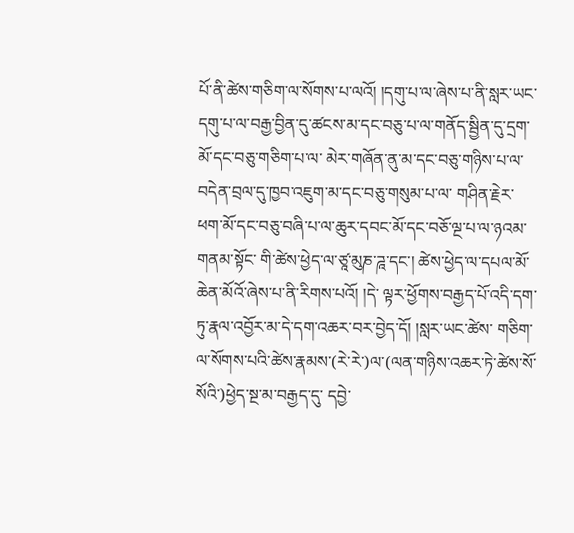པོ་ནི་ཚེས་གཅིག་ལ་སོགས་པ་ལའོ། །དགུ་པ་ལ་ཞེས་པ་ནི་སླར་ཡང་ དགུ་པ་ལ་བརྒྱ་བྱིན་དུ་ཚངས་མ་དང་བཅུ་པ་ལ་གནོད་སྦྱིན་དུ་དྲག་མོ་དང་བཅུ་གཅིག་པ་ལ་ མེར་གཞོན་ནུ་མ་དང་བཅུ་གཉིས་པ་ལ་བདེན་བྲལ་དུ་ཁྱབ་འཇུག་མ་དང་བཅུ་གསུམ་པ་ལ་ གཤིན་རྗེར་ཕག་མོ་དང་བཅུ་བཞི་པ་ལ་ཆུར་དབང་མོ་དང་བཅོ་ལྔ་པ་ལ་ཉའམ་གནམ་སྟོང་ གི་ཚེས་ཕྱེད་ལ་ཙཱ་མུཎ་ཌཱ་དང་། ཚེས་ཕྱེད་ལ་དཔལ་མོ་ཆེན་མོའོ་ཞེས་པ་ནི་རིགས་པའོ། །དེ་ ལྟར་ཕྱོགས་བརྒྱད་པོ་འདི་དག་ཏུ་རྣལ་འབྱོར་མ་དེ་དག་འཆར་བར་བྱེད་དོ། །སླར་ཡང་ཚེས་ གཅིག་ལ་སོགས་པའི་ཚེས་རྣམས་(རེ་རེ་)ལ་(ལན་གཉིས་འཆར་ཏེ་ཚེས་སོ་སོའི་)ཕྱེད་སྔ་མ་བརྒྱད་དུ་ དབྱེ་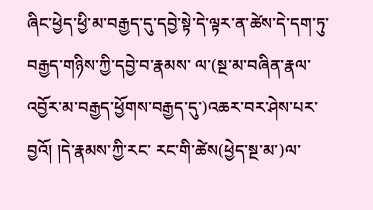ཞིང་ཕྱེད་ཕྱི་མ་བརྒྱད་དུ་དབྱེ་སྟེ་དེ་ལྟར་ན་ཚེས་དེ་དག་ཏུ་བརྒྱད་གཉིས་ཀྱི་དབྱེ་བ་རྣམས་ ལ་(སྔ་མ་བཞིན་རྣལ་འབྱོར་མ་བརྒྱད་ཕྱོགས་བརྒྱད་དུ་)འཆར་བར་ཤེས་པར་བྱའོ། །དེ་རྣམས་ཀྱི་རང་ རང་གི་ཚེས(ཕྱེད་སྔ་མ་)ལ་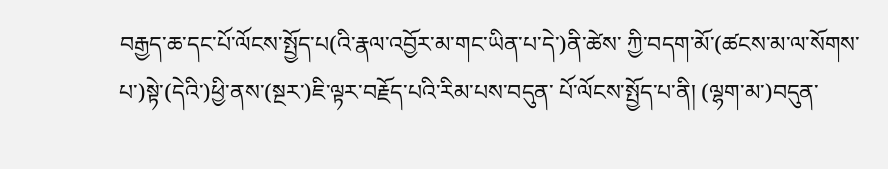བརྒྱད་ཆ་དང་པོ་ལོངས་སྤྱོད་པ(འི་རྣལ་འབྱོར་མ་གང་ཡིན་པ་དེ་)ནི་ཚེས་ ཀྱི་བདག་མོ་(ཚངས་མ་ལ་སོགས་པ་)སྟེ་(དེའི་)ཕྱི་ནས་(སྔར་)ཇི་ལྟར་བརྗོད་པའི་རིམ་པས་བདུན་ པོ་ལོངས་སྤྱོད་པ་ནི། (ལྷག་མ་)བདུན་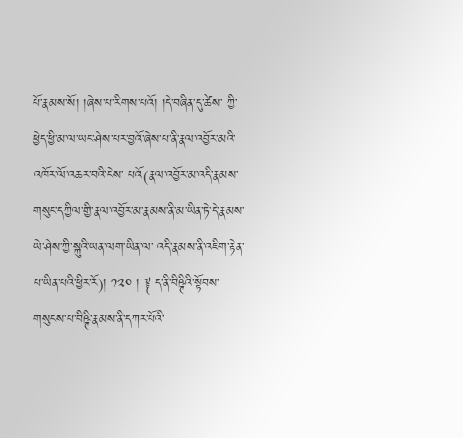པོ་རྣམས་སོ། །ཞེས་པ་རིགས་པའོ། །དེ་བཞིན་དུ་ཚེས་ ཀྱི་ཕྱེད་ཕྱི་མ་ལ་ཡང་ཤེས་པར་བྱའོ་ཞེས་པ་ནི་རྣལ་འབྱོར་མའི་འཁོར་ལོ་འཆར་བའི་ངེས་ པའོ(རྣལ་འབྱོར་མ་འདི་རྣམས་གསུང་དཀྱིལ་གྱི་རྣལ་འབྱོར་མ་རྣམས་ནི་མ་ཡིན་ཏེ་དེ་རྣམས་ཡེ་ཤེས་ཀྱི་སྐུའི་ཡན་ལག་ཡིན་ལ་ འདི་རྣམས་ནི་འཇིག་རྟེན་པ་ཡིན་པའི་ཕྱིར་རོ)། ༡༢༠ ། ༈ ད་ནི་བིཥྚིའི་སྟོབས་གསུངས་པ་བིཥྚི་རྣམས་ནི་དཀར་པོའི་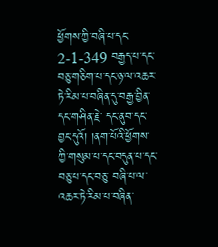ཕྱོགས་ཀྱི་བཞི་པ་དང་ 2-1-349 བརྒྱད་པ་དང་བཅུ་གཅིག་པ་དང་ཉ་ལ་འཆར་ཏེ་རིམ་པ་བཞིན་དུ་བརྒྱ་བྱིན་དང་གཤིན་རྗེ་ དང་ནུབ་དང་བྱང་དུའོ། །ནག་པོའི་ཕྱོགས་ཀྱི་གསུམ་པ་དང་བདུན་པ་དང་བཅུ་པ་དང་བཅུ་ བཞི་པ་ལ་འཆར་ཏེ་རིམ་པ་བཞིན་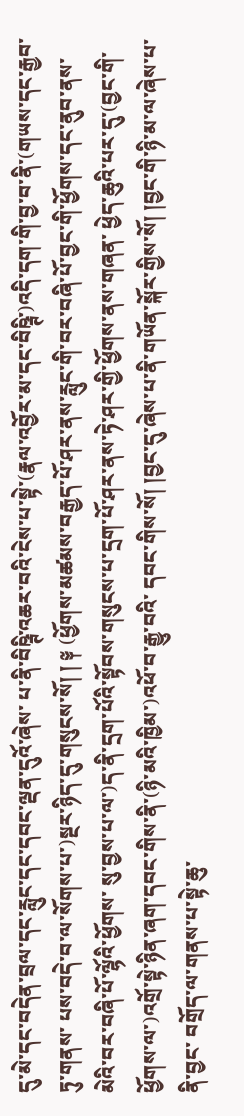དུ་མེ་དང་བདེན་བྲལ་དང་རླུང་དང་དབང་ལྡན་དུའོ་ཞེས་ པ་ནི་བིཥྚི་འཆར་བའི་ངེས་པ་སྟེ་(རྣལ་འབྱོར་མ་དང་བིཥྚི་)འདི་དག་གི་བྱ་བ་ནི་(གཡས་དང་རྒྱབ་ཏུ་གནས་ པས་བདེ་བ་ལ་སོགས་པ་)སྔར་ཉིད་དུ་གསུངས་སོ། ། ༈ (ཕྱོགས་མཚམས་བརྒྱད་པོ་ཤར་ནས་རླུང་གི་བར་བཞི་པོ་བྱང་གི་ཕྱོགས་དང་ནུབ་ནས་མེའི་བར་བཞི་པོ་ལྷོའི་ཕྱོགས་ སུ་བྱས་པ་ལ་)ད་ནི་དྲག་པོའི་སྟོབས་གསུངས་པ་དྲག་པོ་ཤར་ནས་ཏེ་ཤར་གྱི་ཕྱོགས་ནས་གཞན་ ཕྱེད་ཆུའི་པར་དུ་(བྱང་གི་ཕྱོགས་ལ་)འགྲོ་སྟེ་ཉིན་ཞག་དབང་གིས་ནི་(ཉི་མའི་ཁྱིམ་)འཕོ་བ་རྒྱུ་བའི་ དབང་གིས་སོ། །བྱང་དུ་ཞེས་པ་ནི་གཡོན་སྐོར་གྱིས་སོ། །བྱང་གི་ཉི་མ་ལ་ཞེས་པ་ནི་བྱང་ བགྲོད་ལ་གནས་པ་སྟེ་ཆུ་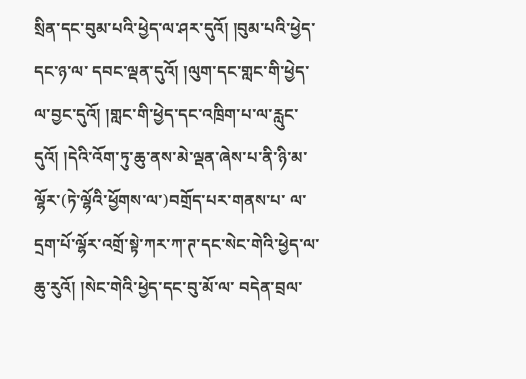སྲིན་དང་བུམ་པའི་ཕྱེད་ལ་ཤར་དུའོ། །བུམ་པའི་ཕྱེད་དང་ཉ་ལ་ དབང་ལྡན་དུའོ། །ལུག་དང་གླང་གི་ཕྱེད་ལ་བྱང་དུའོ། །གླང་གི་ཕྱེད་དང་འཁྲིག་པ་ལ་རླུང་ དུའོ། །དེའི་འོག་ཏུ་ཆུ་ནས་མེ་ལྡན་ཞེས་པ་ནི་ཉི་མ་ལྷོར་(ཏེ་ལྷོའི་ཕྱོགས་ལ་)བགྲོད་པར་གནས་པ་ ལ་དྲག་པོ་ལྷོར་འགྲོ་སྟེ་ཀར་ཀ་ཊ་དང་སེང་གེའི་ཕྱེད་ལ་ཆུ་རུའོ། །སེང་གེའི་ཕྱེད་དང་བུ་མོ་ལ་ བདེན་བྲལ་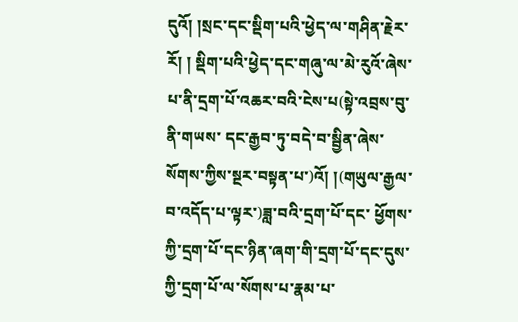དུའོ། །སྲང་དང་སྡིག་པའི་ཕྱེད་ལ་གཤིན་རྗེར་རོ། ། སྡིག་པའི་ཕྱེད་དང་གཞུ་ལ་མེ་རུའོ་ཞེས་པ་ནི་དྲག་པོ་འཆར་བའི་ངེས་པ(སྟེ་འབྲས་བུ་ནི་གཡས་ དང་རྒྱབ་ཏུ་བདེ་བ་སྦྱིན་ཞེས་སོགས་ཀྱིས་སྔར་བསྟན་པ་)འོ། །(གཡུལ་རྒྱལ་བ་འདོད་པ་ལྟར་)ཟླ་བའི་དྲག་པོ་དང་ ཕྱོགས་ཀྱི་དྲག་པོ་དང་ཉིན་ཞག་གི་དྲག་པོ་དང་དུས་ཀྱི་དྲག་པོ་ལ་སོགས་པ་རྣམ་པ་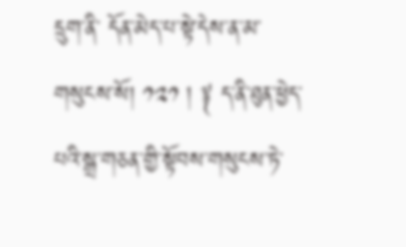དྲུག་ནི་ དོན་མེད་པ་སྟེ་དེས་ན་མ་གསུངས་སོ། ༡༢༡ ། ༈ ད་ནི་ཐུན་ཕྱེད་པའི་སྒྲ་གཅན་གྱི་སྟོབས་གསུངས་ཏེ་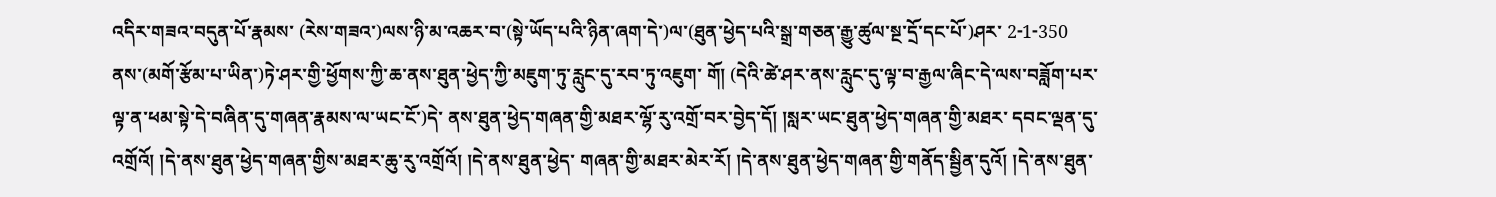འདིར་གཟའ་བདུན་པོ་རྣམས་ (རེས་གཟའ་)ལས་ཉི་མ་འཆར་བ་(སྟེ་ཡོད་པའི་ཉིན་ཞག་དེ་)ལ་(ཐུན་ཕྱེད་པའི་སྒྲ་གཅན་རྒྱུ་ཚུལ་སྔ་དྲོ་དང་པོ་)ཤར་ 2-1-350 ནས་(མགོ་རྩོམ་པ་ཡིན་)ཏེ་ཤར་གྱི་ཕྱོགས་ཀྱི་ཆ་ནས་ཐུན་ཕྱེད་ཀྱི་མཇུག་ཏུ་རླུང་དུ་རབ་ཏུ་འཇུག་ གོ། (དེའི་ཚེ་ཤར་ནས་རླུང་དུ་ལྟ་བ་རྒྱལ་ཞིང་དེ་ལས་བཟློག་པར་ལྟ་ན་ཕམ་སྟེ་དེ་བཞིན་དུ་གཞན་རྣམས་ལ་ཡང་ངོ་)དེ་ ནས་ཐུན་ཕྱེད་གཞན་གྱི་མཐར་ལྷོ་རུ་འགྲོ་བར་བྱེད་དོ། །སླར་ཡང་ཐུན་ཕྱེད་གཞན་གྱི་མཐར་ དབང་ལྡན་དུ་འགྲོའོ། །དེ་ནས་ཐུན་ཕྱེད་གཞན་གྱིས་མཐར་ཆུ་རུ་འགྲོའོ། །དེ་ནས་ཐུན་ཕྱེད་ གཞན་གྱི་མཐར་མེར་རོ། །དེ་ནས་ཐུན་ཕྱེད་གཞན་གྱི་གནོད་སྦྱིན་དུའོ། །དེ་ནས་ཐུན་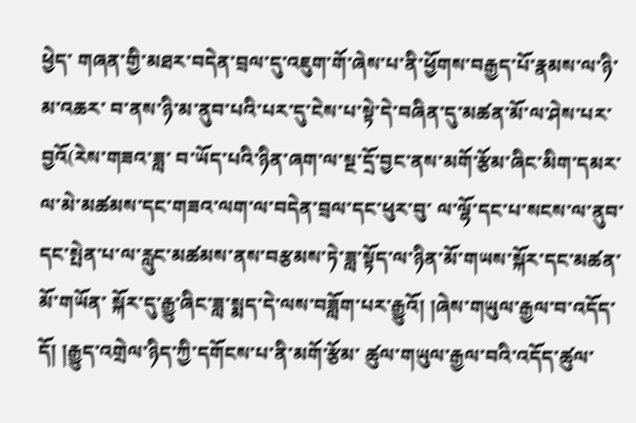ཕྱེད་ གཞན་གྱི་མཐར་བདེན་བྲལ་དུ་འཇུག་གོ་ཞེས་པ་ནི་ཕྱོགས་བརྒྱད་པོ་རྣམས་ལ་ཉི་མ་འཆར་ བ་ནས་ཉི་མ་ནུབ་པའི་པར་དུ་ངེས་པ་སྟེ་དེ་བཞིན་དུ་མཚན་མོ་ལ་ཤེས་པར་བྱའོ(རེས་གཟའ་ཟླ་ བ་ཡོད་པའི་ཉིན་ཞག་ལ་སྔ་དྲོ་བྱང་ནས་མགོ་རྩོམ་ཞིང་མིག་དམར་ལ་མེ་མཚམས་དང་གཟའ་ལག་ལ་བདེན་བྲལ་དང་ཕུར་བུ་ ལ་ལྷོ་དང་པ་སངས་ལ་ནུབ་དང་སྤེན་པ་ལ་རླུང་མཚམས་ནས་བརྩམས་ཏེ་ཟླ་སྟོད་ལ་ཉིན་མོ་གཡས་སྐོར་དང་མཚན་མོ་གཡོན་ སྐོར་དུ་རྒྱུ་ཞིང་ཟླ་སྨད་དེ་ལས་བཟློག་པར་རྒྱུའོ། །ཞེས་གཡུལ་རྒྱལ་བ་འདོད་དོ། །རྒྱུད་འགྲེལ་ཉིད་ཀྱི་དགོངས་པ་ནི་མགོ་རྩོམ་ ཚུལ་གཡུལ་རྒྱལ་བའི་འདོད་ཚུལ་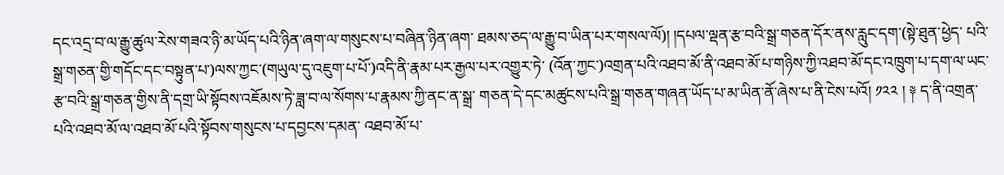དང་འདྲ་བ་ལ་རྒྱུ་ཚུལ་རེས་གཟའ་ཉི་མ་ཡོད་པའི་ཉིན་ཞག་ལ་གསུངས་པ་བཞིན་ཉིན་ཞག་ ཐམས་ཅད་ལ་རྒྱུ་བ་ཡིན་པར་གསལ་ལོ)། །དཔལ་ལྡན་རྩ་བའི་སྒྲ་གཅན་དོར་ནས་རླུང་དག་(སྟེ་ཐུན་ཕྱེད་ པའི་སྒྲ་གཅན་གྱི་གདོང་དང་བསྟུན་པ་)ལས་ཀྱང་(གཡུལ་དུ་འཇུག་པ་པོ་)འདི་ནི་རྣམ་པར་རྒྱལ་པར་འགྱུར་ཏེ་ (འོན་ཀྱང་)འགྲན་པའི་འཐབ་མོ་ནི་འཐབ་མོ་པ་གཉིས་ཀྱི་འཐབ་མོ་དང་འཁྲུག་པ་དག་ལ་ཡང་ རྩ་བའི་སྒྲ་གཅན་གྱིས་ནི་དགྲ་ཡི་སྟོབས་འཇོམས་ཏེ་ཟླ་བ་ལ་སོགས་པ་རྣམས་ཀྱི་ནང་ན་སྒྲ་ གཅན་དེ་དང་མཚུངས་པའི་སྒྲ་གཅན་གཞན་ཡོད་པ་མ་ཡིན་ནོ་ཞེས་པ་ནི་ངེས་པའོ། ༡༢༢ ། ༈ ད་ནི་འགྲན་པའི་འཐབ་མོ་ལ་འཐབ་མོ་པའི་སྟོབས་གསུངས་པ་དབྱངས་དམན་ འཐབ་མོ་པ་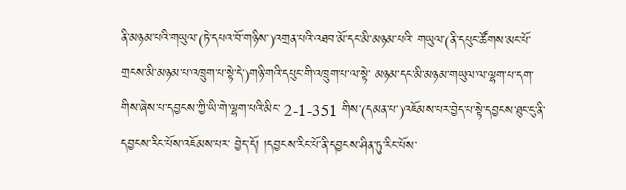ནི་མཉམ་པའི་གཡུལ་(ཏེ་དཔའ་བོ་གཉིས་)འགྲན་པའི་འཐབ་མོ་དང་མི་མཉམ་པའི་ གཡུལ་(ནི་དཔུང་ཚོགས་མང་པོ་གྲངས་མི་མཉམ་པ་འཁྲུག་པ་སྟེ་དེ་)གཉི་གའི་དཔུང་གི་འཁྲུག་པ་ལ་སྟེ་ མཉམ་དང་མི་མཉམ་གཡུལ་ལ་ལྷག་པ་དག་གིས་ཞེས་པ་དབྱངས་ཀྱི་ཡི་གེ་ལྷག་པའི་མིང་ 2-1-351 གིས་(དམན་པ་)འཇོམས་པར་བྱེད་པ་སྟེ་དབྱངས་ཐུང་ངུ་ནི་དབྱངས་རིང་པོས་འཇོམས་པར་ བྱེད་དོ། །དབྱངས་རིང་པོ་ནི་དབྱངས་ཤིན་ཏུ་རིང་པོས་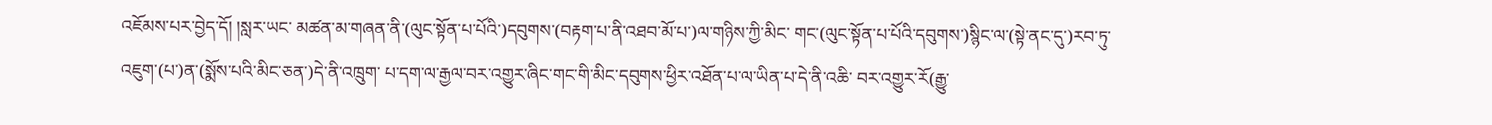འཇོམས་པར་བྱེད་དོ། །སླར་ཡང་ མཚན་མ་གཞན་ནི་(ལུང་སྟོན་པ་པོའི་)དབུགས་(བརྟག་པ་ནི་འཐབ་མོ་པ་)ལ་གཉིས་ཀྱི་མིང་ གང་(ལུང་སྟོན་པ་པོའི་དབུགས་)སྙིང་ལ་(སྟེ་ནང་དུ་)རབ་ཏུ་འཇུག་(པ་)ན་(སྨོས་པའི་མིང་ཅན་)དེ་ནི་འཁྲུག་ པ་དག་ལ་རྒྱལ་བར་འགྱུར་ཞིང་གང་གི་མིང་དབུགས་ཕྱིར་འཐོན་པ་ལ་ཡིན་པ་དེ་ནི་འཆི་ བར་འགྱུར་རོ(རྒྱུ་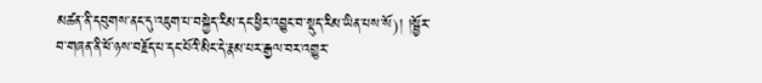མཚན་ནི་དབུགས་ནང་དུ་འཇུག་པ་བསྐྱེད་རིམ་དང་ཕྱིར་འབྱུང་བ་སྡུད་རིམ་ཡིན་པས་སོ)། །སྦྱོར་ བ་གཞན་ནི་ཕོ་ཉས་བརྗོད་པ་དང་པོའི་མིང་དེ་རྣམ་པར་རྒྱལ་བར་འགྱུར་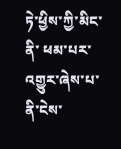ཏེ་ཕྱིས་ཀྱི་མིང་ནི་ ཕམ་པར་འགྱུར་ཞེས་པ་ནི་ངེས་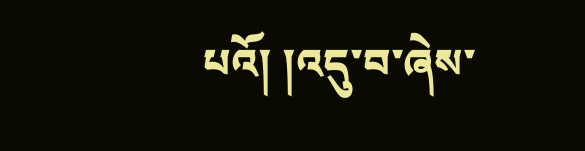པའོ། །འདུ་བ་ཞེས་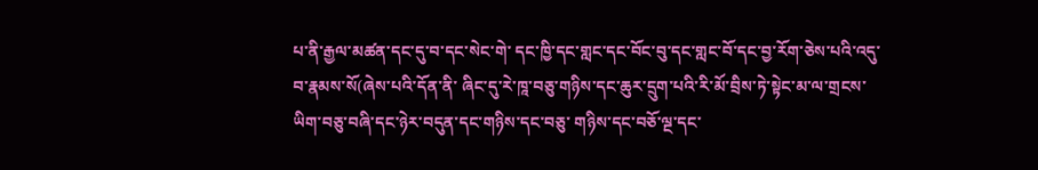པ་ནི་རྒྱལ་མཚན་དང་དུ་བ་དང་སེང་གེ་ དང་ཁྱི་དང་གླང་དང་བོང་བུ་དང་གླང་བོ་དང་བྱ་རོག་ཅེས་པའི་འདུ་བ་རྣམས་སོ(ཞེས་པའི་དོན་ནི་ ཞིང་དུ་རེ་ཁཱ་བཅུ་གཉིས་དང་ཆུར་དྲུག་པའི་རི་མོ་བྲིས་ཏེ་སྟེང་མ་ལ་གྲངས་ཡིག་བཅུ་བཞི་དང་ཉེར་བདུན་དང་གཉིས་དང་བཅུ་ གཉིས་དང་བཅོ་ལྔ་དང་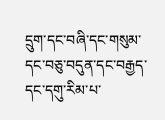དྲུག་དང་བཞི་དང་གསུམ་དང་བཅུ་བདུན་དང་བརྒྱད་དང་དགུ་རིམ་པ་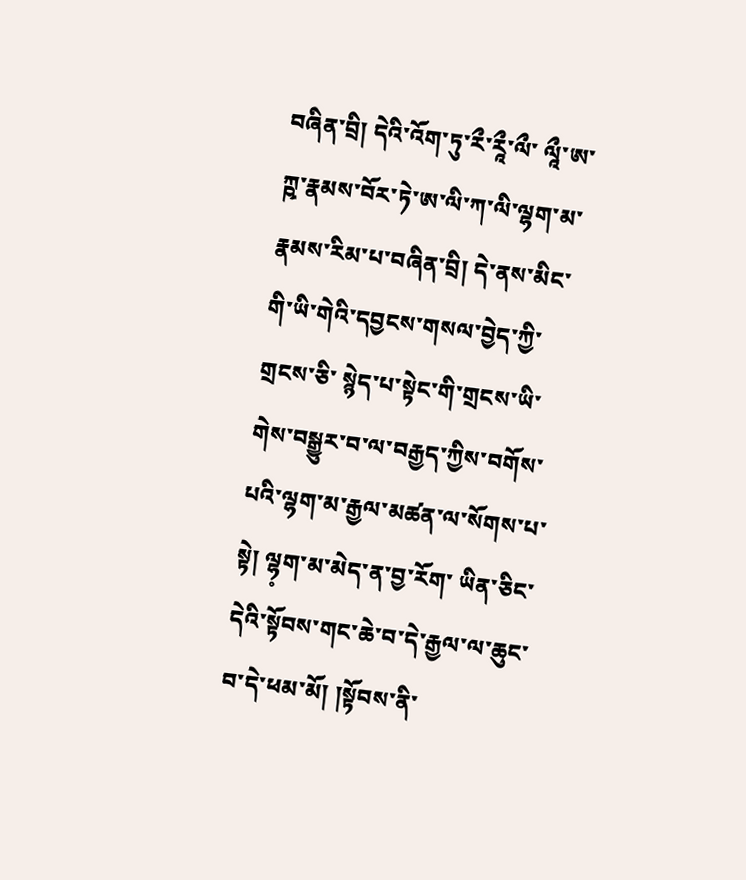བཞིན་བྲི། དེའི་འོག་ཏུ་རྀ་རཱྀ་ལྀ་ ལཱྀ་ཨ་ཀྵ་རྣམས་བོར་ཏེ་ཨ་ལི་ཀ་ལི་ལྷག་མ་རྣམས་རིམ་པ་བཞིན་བྲི། དེ་ནས་མིང་གི་ཡི་གེའི་དབྱངས་གསལ་བྱེད་ཀྱི་གྲངས་ཅི་ སྙེད་པ་སྟེང་གི་གྲངས་ཡི་གེས་བསྒྱུར་བ་ལ་བརྒྱད་ཀྱིས་བགོས་པའི་ལྷག་མ་རྒྱལ་མཚན་ལ་སོགས་པ་སྟེ། ལྷ༷ག་མ་མེད་ན་བྱ་རོག་ ཡིན་ཅིང་དེའི་སྟོབས་གང་ཆེ་བ་དེ་རྒྱལ་ལ་ཆུང་བ་དེ་ཕམ་མོ། །སྟོབས་ནི་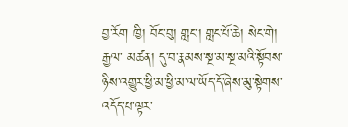བྱ་རོག ཁྱི། བོང་བུ། གླང་། གླང་པོ་ཆེ། སེང་གེ། རྒྱལ་ མཚན། དུ་བ་རྣམས་སྔ་མ་སྔ་མའི་སྟོབས་ཉིས་འགྱུར་ཕྱི་མ་ཕྱི་མ་ལ་ཡོད་དོ་ཞེས་མུ་སྟེགས་འདོད་པ་ལྟར་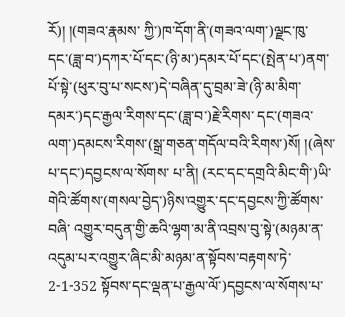རོ)། །(གཟའ་རྣམས་ ཀྱི་)ཁ་དོག་ནི་(གཟའ་ལག་)ལྗང་ཁུ་དང་(ཟླ་བ་)དཀར་པོ་དང་(ཉི་མ་)དམར་པོ་དང་(སྤེན་པ་)ནག་ པོ་སྟེ་(ཕུར་བུ་པ་སངས་)དེ་བཞིན་དུ་བྲམ་ཟེ་(ཉི་མ་མིག་དམར་)དང་རྒྱལ་རིགས་དང་(ཟླ་བ་)རྗེ་རིགས་ དང་(གཟའ་ལག་)དམངས་རིགས་(སྒྲ་གཅན་གདོལ་བའི་རིགས་)སོ། །(ཞེས་པ་དང་)དབྱངས་ལ་སོགས་ པ་ནི། (རང་དང་དགྲའི་མིང་གི་)ཡི་གེའི་ཚོགས་(གསལ་བྱེད་)ཉིས་འགྱུར་དང་དབྱངས་ཀྱི་ཚོགས་བཞི་ འགྱུར་བདུན་གྱི་ཆའི་ལྷག་མ་ནི་འབྲས་བུ་སྟེ་(མཉམ་ན་འདུམ་པར་འགྱུར་ཞིང་མི་མཉམ་ན་སྟོབས་བརྟགས་ཏེ་ 2-1-352 སྟོབས་དང་ལྡན་པ་རྒྱལ་ལོ་)དབྱངས་ལ་སོགས་པ་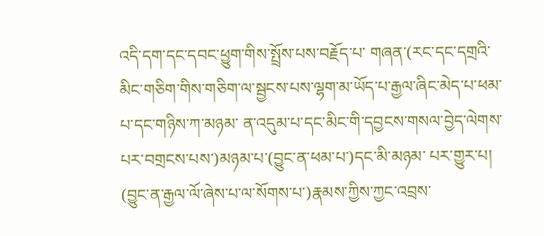འདི་དག་དང་དབང་ཕྱུག་གིས་སྤྲོས་པས་བརྗོད་པ་ གཞན་(རང་དང་དགྲའི་མིང་གཅིག་གིས་གཅིག་ལ་སྦྱངས་པས་ལྷག་མ་ཡོད་པ་རྒྱལ་ཞིང་མེད་པ་ཕམ་པ་དང་གཉིས་ཀ་མཉམ་ ན་འདུམ་པ་དང་མིང་གི་དབྱངས་གསལ་བྱེད་ལེགས་པར་བགྲངས་པས་)མཉམ་པ་(བྱུང་ན་ཕམ་པ་)དང་མི་མཉམ་ པར་གྱུར་པ། (བྱུང་ན་རྒྱལ་ལོ་ཞེས་པ་ལ་སོགས་པ་)རྣམས་ཀྱིས་ཀྱང་འབྲས་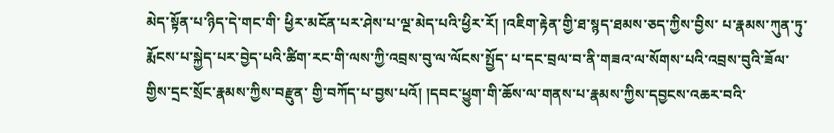མེད་སྟོན་པ་ཉིད་དེ་གང་གི་ ཕྱིར་མངོན་པར་ཤེས་པ་ལྔ་མེད་པའི་ཕྱིར་རོ། །འཇིག་རྟེན་གྱི་ཐ་སྙད་ཐམས་ཅད་ཀྱིས་བྱིས་ པ་རྣམས་ཀུན་ཏུ་རྨོངས་པ་སྐྱེད་པར་བྱེད་པའི་ཚིག་རང་གི་ལས་ཀྱི་འབྲས་བུ་ལ་ལོངས་སྤྱོད་ པ་དང་བྲལ་བ་ནི་གཟའ་ལ་སོགས་པའི་འབྲས་བུའི་ཟོལ་གྱིས་དྲང་སྲོང་རྣམས་ཀྱིས་བརྫུན་ གྱི་བཀོད་པ་བྱས་པའོ། །དབང་ཕྱུག་གི་ཆོས་ལ་གནས་པ་རྣམས་ཀྱིས་དབྱངས་འཆར་བའི་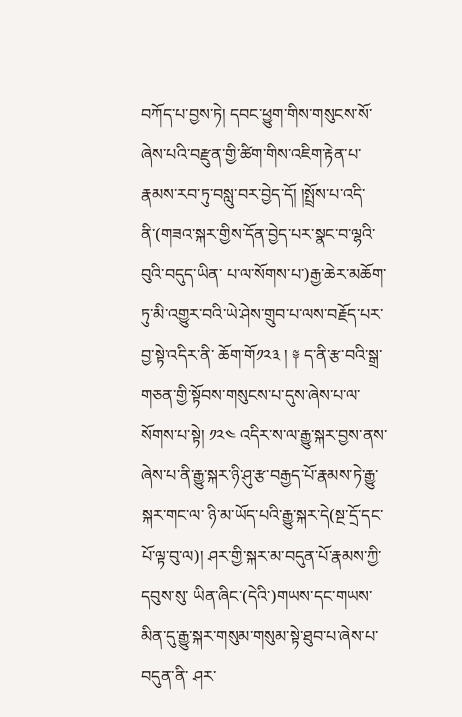བཀོད་པ་བྱས་ཏེ། དབང་ཕྱུག་གིས་གསུངས་སོ་ཞེས་པའི་བརྫུན་གྱི་ཚིག་གིས་འཇིག་རྟེན་པ་ རྣམས་རབ་ཏུ་བསླུ་བར་བྱེད་དོ། །སྤྲོས་པ་འདི་ནི་(གཟའ་སྐར་གྱིས་དོན་བྱེད་པར་སྣང་བ་ལྷའི་བུའི་བདུད་ཡིན་ པ་ལ་སོགས་པ་)རྒྱ་ཆེར་མཆོག་ཏུ་མི་འགྱུར་བའི་ཡེ་ཤེས་གྲུབ་པ་ལས་བརྗོད་པར་བྱ་སྟེ་འདིར་ནི་ ཆོག་གོ༡༢༣ ། ༈ ད་ནི་རྩ་བའི་སྒྲ་གཅན་གྱི་སྟོབས་གསུངས་པ་དུས་ཞེས་པ་ལ་སོགས་པ་སྟེ། ༡༢༤ འདིར་ས་ལ་རྒྱུ་སྐར་བྱས་ནས་ཞེས་པ་ནི་རྒྱུ་སྐར་ཉི་ཤུ་རྩ་བརྒྱད་པོ་རྣམས་ཏེ་རྒྱུ་སྐར་གང་ལ་ ཉི་མ་ཡོད་པའི་རྒྱུ་སྐར་དེ(སྔ་དྲོ་དང་པོ་ལྟ་བུ་ལ)། ཤར་གྱི་སྐར་མ་བདུན་པོ་རྣམས་ཀྱི་དབུས་སུ་ ཡིན་ཞིང་(དེའི་)གཡས་དང་གཡས་མིན་དུ་རྒྱུ་སྐར་གསུམ་གསུམ་སྟེ་ཐུབ་པ་ཞེས་པ་བདུན་ནི་ ཤར་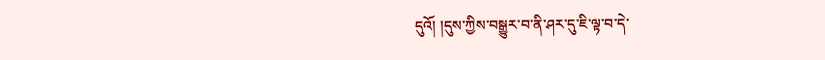དུའོ། །དུས་ཀྱིས་བསྒྱུར་བ་ནི་ཤར་དུ་ཇི་ལྟ་བ་དེ་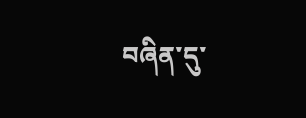བཞིན་དུ་